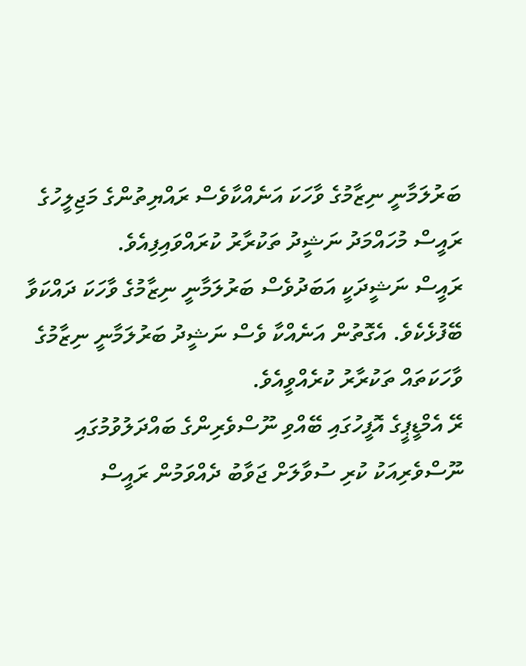ބަރުލަމާނީ ނިޒާމުގެ ވާހަކަ އަނެއްކާވެސް ރައްޔިތުންގެ މަޖިލީހުގެ ރައީސް މުހައްމަދު ނަޝީދު ތަކުރާރު ކުރައްވައިފިއެވެ.
ރައީސް ނަޝީދަކީ އަބަދުވެސް ބަރުލަމާނީ ނިޒާމުގެ ވާހަކަ ދައްކަވާ ބޭފުޅެކެވެ. އެގޮތުން އަނެއްކާ ވެސް ނަޝީދު ބަރުލަމާނީ ނިޒާމުގެ ވާހަކަތައް ތަކުރާރު ކުރެއްވީއެވެ.
ރޭ އެމްޑީޕީގެ އޮފީހުގައި ބޭއްވި ނޫސްވެރިންގެ ބައްދަލުވުމުގައި ނޫސްވެރިއަކު ކުރި ސުވާލަށް ޖަވާބު ދެއްވަމުން ރައީސް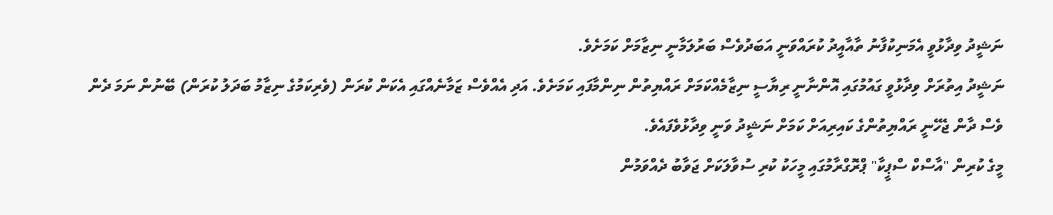ނަޝީދު ވިދާޅުވީ އެމަނިކުފާނު ތާއާއީދު ކުރައްވަނީ އަބަދުވެސް ބަރުލަމާނީ ނިޒާމަށް ކަމަށެވެ.
ނަޝީދު އިތުރަށް ވިދާޅުވީ ގައުމުގައި އޮންނާނީ ރިޔާސީ ނިޒާމެއްކަމަށް ރައްޔިތުން ނިންމާފައި ކަމަށެވެ. އަދި އެއްވެސް ޒަމާނެއްގައި އެކަން ކުރަން (ވެރިކަމުގެ ނިޒާމު ބަދަލު ކުރަން) ބޭނުން ނަމަ ދެން ވެސް ދާން ޖެހޭނީ ރައްޔިތުންގެ ކައިރިއަށް ކަމަށް ނަޝީދު ވަނީ ވިދާޅުވެފައެވެ.
މީގެ ކުރިން "އާސްކް ސްޕީކާ" ޕްރޮގްރާމުގައި މީހަކު ކުރި ސުވާލަކަށް ޖަވާބު ދެއްވަމުން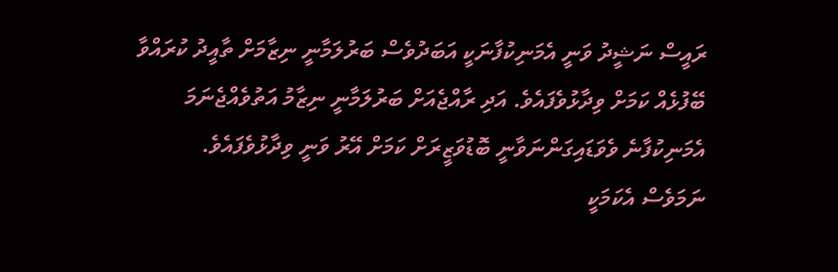ރައީސް ނަޝީދު ވަނީ އެމަނިކުފާނަކީ އަބަދުވެސް ބަރުލަމާނީ ނިޒާމަށް ތާއީދު ކުރައްވާ ބޭފުޅެއް ކަމަށް ވިދާޅުވެފައެވެ. އަދި ރާއްޖެއަށް ބަރުލަމާނީ ނިޒާމު އަތުވެއްޖެނަމަ އެމަނިކުފާނެ ވެވަޑައިގަންނަވާނީ ބޮޑުވަޒީރަށް ކަމަށް އޭރު ވަނީ ވިދާޅުވެފައެވެ.
ނަމަވެސް އެކަމަކީ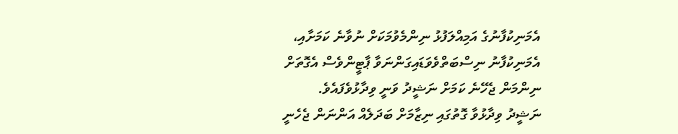އެމަނިކުފާނުގެ އަމިއްލަފުޅު ނިންމެވުމަކަށް ނުވާނެ ކަމަށާއި، އެމަނިކުފާނު ނިސްބަތްވެވަޑައިގަންނަވާ ޕާޓީންވެސް އެގޮތަށް ނިންމަން ޖެހޭނެ ކަމަށް ނަޝީދު ވަނީ ވިދާޅުވެފައެވެ.
ނަޝީދު ވިދާޅުވާ ގޮތުގައި ނިޒާމަށް ބަދަލެއް އަންނަން ޖެހެނީ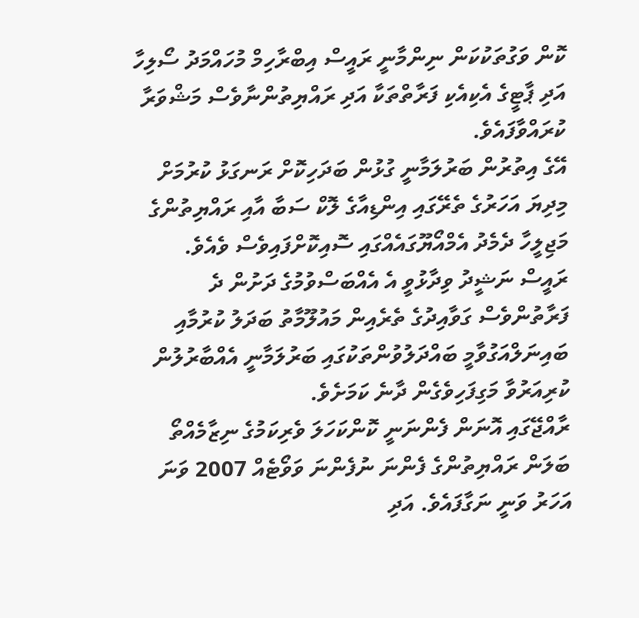ކޮން ވަގުތަކުކަން ނިންމާނީ ރައީސް އިބްރާހިމް މުހައްމަދު ސޯލިހާ އަދި ޕާޓީގެ އެކިއެކި ފަރާތްތަކާ އަދި ރައްޔިތުންނާވެސް މަޝްވަރާ ކުރައްވާފައެވެ.
އޭގެ އިތުރުން ބަރުލަމާނީ ގުޅުން ބަދަހިކޮށް ރަނގަޅު ކުރުމަށް މިދިޔަ އަހަރުގެ ތެރޭގައި އިންޑިއާގެ ލޮކް ސަބާ އާއި ރައްޔިތުންގެ މަޖިލީހާ ދެމެދު އެމްއޯޔޫގައެއްގައި ސޮއިކޮށްފައިވެސް ވެއެވެ.
ރައީސް ނަޝީދު ވިދާޅުވީ އެ އެއްބަސްވުމުގެ ދަށުން ދެ ފަރާތުންވެސް ގަވާއިދުގެ ތެރެއިން މައުލޫމާތު ބަދަލު ކުރުމާއި ބައިނަލްއަގުވާމީ ބައްދަލުވުންތަކުގައި ބަރުލަމާނީ އެއްބާރުލުން ކުރިއަރުވާ މަގިފަހިވެގެން ދާނެ ކަމަށެވެ.
ރާއްޖޭގައި އޮނަން ފެންނަނީ ކޮންކަހަލަ ވެރިކަމުގެ ނިޒާމެއްތޯ ބަލަން ރައްޔިތުންގެ ފެންނަ ނުފެންނަ ވަވޯޓެއް 2007 ވަނަ އަހަރު ވަނީ ނަގާފައެވެ. އަދި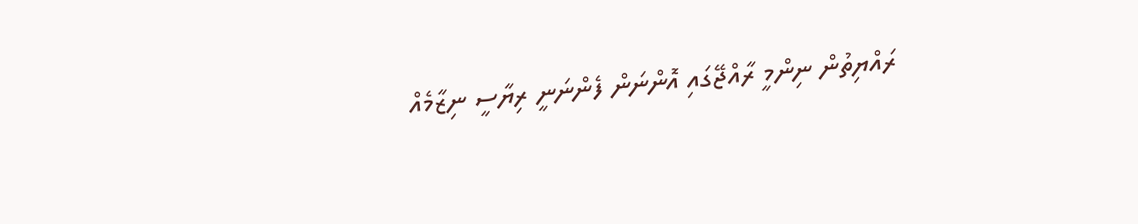ރައްޔިތުން ނިންމީ ރާއްޖޭގައި އޮންނަން ފެންނަނީ ރިޔާސީ ނިޒާމެއް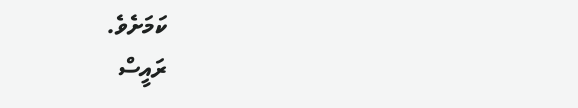ކަމަށެވެ.
ރައީސް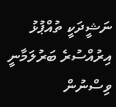ނަޝީދަކީ ތުއްޕުޅު އިރުއްސުރެ ބަރުލަމާނީ ވިސްނުން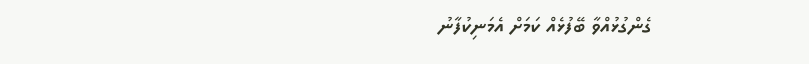ގެންގުޅުއްވާ ބޭފުޅެއް ކަމަށް އެމަނިކުފާނު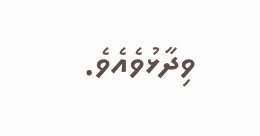ވިދާޅުވެއެވެ.